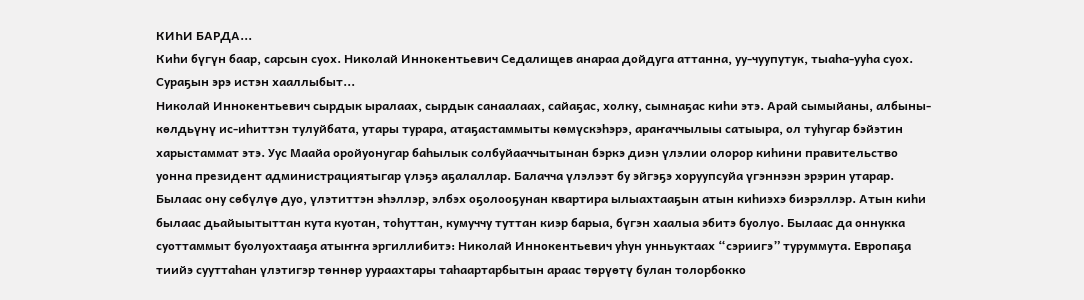КИҺИ БАРДА...
Киһи бүгүн баар, сарсын суох. Николай Иннокентьевич Седалищев анараа дойдуга аттанна, уу-чуупутук, тыаһа-ууһа суох.
Сураҕын эрэ истэн хааллыбыт...
Николай Иннокентьевич сырдык ыралаах, сырдык санаалаах, сайаҕас, холку, сымнаҕас киһи этэ. Арай сымыйаны, албыны-көлдьүнү ис-иһиттэн тулуйбата, утары турара, атаҕастаммыты көмүскэһэрэ, араҥаччылыы сатыыра, ол туһугар бэйэтин харыстаммат этэ. Уус Маайа оройуонугар баһылык солбуйааччытынан бэркэ диэн үлэлии олорор киһини правительство уонна президент администрациятыгар үлэҕэ аҕалаллар. Балачча үлэлээт бу эйгэҕэ хоруупсуйа үгэннээн эрэрин утарар. Былаас ону сөбүлүө дуо, үлэтиттэн эһэллэр, элбэх оҕолооҕунан квартира ылыахтааҕын атын киһиэхэ биэрэллэр. Атын киһи былаас дьайыытыттан кута куотан, тоһуттан, кумуччу туттан киэр барыа, бүгэн хаалыа эбитэ буолуо. Былаас да оннукка суоттаммыт буолуохтааҕа атыҥҥа эргиллибитэ: Николай Иннокентьевич уһун унньуктаах “сэриигэ” туруммута. Европаҕа тиийэ сууттаһан үлэтигэр төннөр уураахтары таһаартарбытын араас төрүөтү булан толорбокко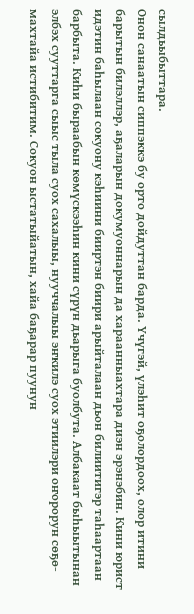сылдьыбыттара.
Онон санаатын сиппэккэ бу орто дойдуттан барда. Үчүгэй, үлэһит оҕолордоох, олор итини барытын билэллэр, аҕаларын докумуоннарын да хараанныахтара диэн эрэнэбин. Кини юрист идэтин баһылаан сокуону кэһиини бииртэн биири арыйталаан дьон билиитигэр таһаартаан барбыта. Киһи быраабын көмүскээһин кини сүрүн дьарыга буолбута. Албакаат быһыытынан элбэх сууттарга сыыс тыла суох сахалыы, нууччалыы эҥкилэ суох этиилэри оҥорорун сөҕө-махтайа истибитим. Сокуон ыстатыйатын, хайа баҕарар пуунун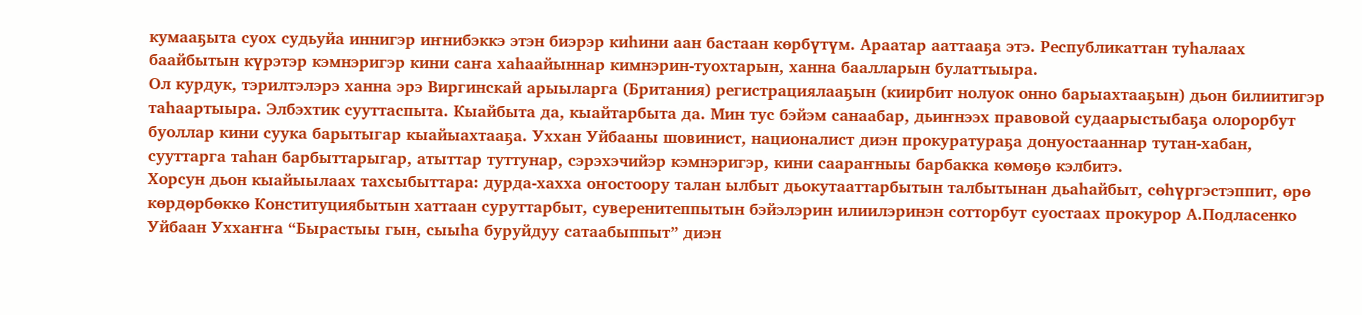кумааҕыта суох судьуйа иннигэр иҥнибэккэ этэн биэрэр киһини аан бастаан көрбүтүм. Араатар ааттааҕа этэ. Республикаттан туһалаах баайбытын күрэтэр кэмнэригэр кини саҥа хаһаайыннар кимнэрин-туохтарын, ханна баалларын булаттыыра.
Ол курдук, тэрилтэлэрэ ханна эрэ Виргинскай арыыларга (Британия) регистрациялааҕын (киирбит нолуок онно барыахтааҕын) дьон билиитигэр таһаартыыра. Элбэхтик сууттаспыта. Кыайбыта да, кыайтарбыта да. Мин тус бэйэм санаабар, дьиҥнээх правовой судаарыстыбаҕа олорорбут буоллар кини суука барытыгар кыайыахтааҕа. Уххан Уйбааны шовинист, националист диэн прокуратураҕа донуостааннар тутан-хабан, сууттарга таһан барбыттарыгар, атыттар туттунар, сэрэхэчийэр кэмнэригэр, кини саараҥныы барбакка көмөҕө кэлбитэ.
Хорсун дьон кыайыылаах тахсыбыттара: дурда-хахха оҥостоору талан ылбыт дьокутааттарбытын талбытынан дьаһайбыт, сөһүргэстэппит, өрө көрдөрбөккө Конституциябытын хаттаан суруттарбыт, суверенитеппытын бэйэлэрин илиилэринэн сотторбут суостаах прокурор А.Подласенко Уйбаан Уххаҥҥа “Бырастыы гын, сыыһа буруйдуу сатаабыппыт” диэн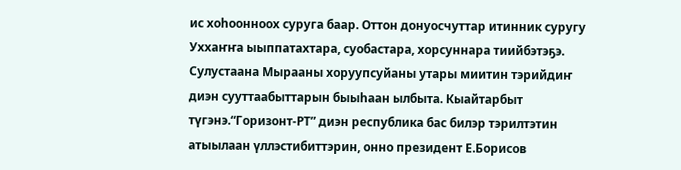ис хоһоонноох суруга баар. Оттон донуосчуттар итинник суругу Уххаҥҥа ыыппатахтара, суобастара, хорсуннара тиийбэтэҕэ. Сулустаана Мырааны хоруупсуйаны утары миитин тэрийдиҥ диэн сууттаабыттарын быыһаан ылбыта. Кыайтарбыт түгэнэ.“Горизонт-РТ” диэн республика бас билэр тэрилтэтин атыылаан үллэстибиттэрин, онно президент Е.Борисов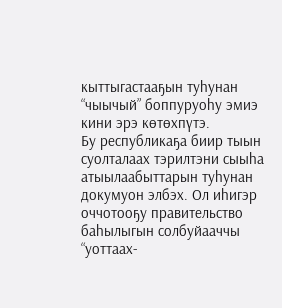кыттыгастааҕын туһунан “чыычый” боппуруоһу эмиэ кини эрэ көтөхпүтэ.
Бу республикаҕа биир тыын суолталаах тэрилтэни сыыһа атыылаабыттарын туһунан докумуон элбэх. Ол иһигэр оччотооҕу правительство баһылыгын солбуйааччы “уоттаах-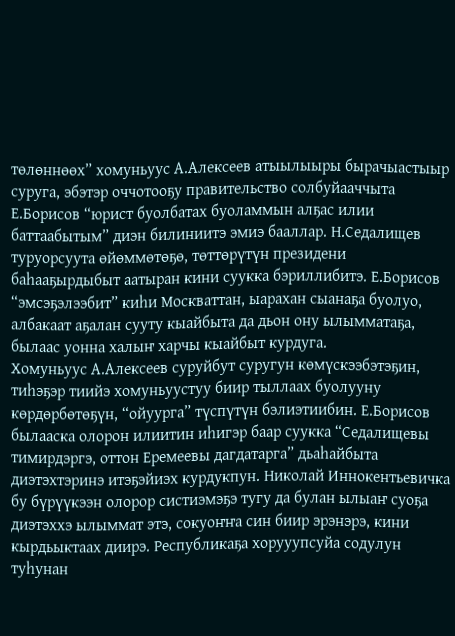төлөннөөх” хомуньуус А.Алексеев атыылыыры бырачыастыыр суруга, эбэтэр оччотооҕу правительство солбуйааччыта Е.Борисов “юрист буолбатах буоламмын алҕас илии баттаабытым” диэн билиниитэ эмиэ бааллар. Н.Седалищев туруорсуута өйөммөтөҕө, төттөрүтүн президени баһааҕырдыбыт аатыран кини суукка бэриллибитэ. Е.Борисов “эмсэҕэлээбит” киһи Москваттан, ыарахан сыанаҕа буолуо, албакаат аҕалан сууту кыайбыта да дьон ону ылымматаҕа, былаас уонна халыҥ харчы кыайбыт курдуга.
Хомуньуус А.Алексеев суруйбут суругун көмүскээбэтэҕин, тиһэҕэр тиийэ хомуньуустуу биир тыллаах буолууну көрдөрбөтөҕүн, “ойуурга” түспүтүн бэлиэтиибин. Е.Борисов былааска олорон илиитин иһигэр баар суукка “Седалищевы тимирдэргэ, оттон Еремеевы дагдатарга” дьаһайбыта диэтэхтэринэ итэҕэйиэх курдукпун. Николай Иннокентьевичка бу бүрүүкээн олорор систиэмэҕэ тугу да булан ылыаҥ суоҕа диэтэххэ ылыммат этэ, сокуоҥҥа син биир эрэнэрэ, кини кырдьыктаах диирэ. Республикаҕа хорууупсуйа содулун туһунан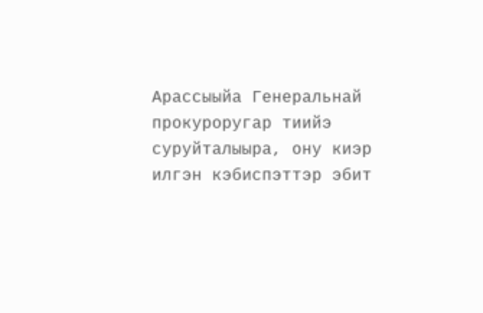Арассыыйа Генеральнай прокуроругар тиийэ суруйталыыра, ону киэр илгэн кэбиспэттэр эбит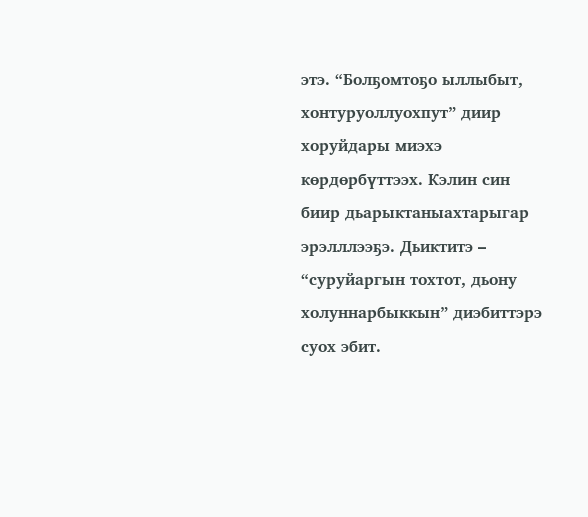этэ. “Болҕомтоҕо ыллыбыт, хонтуруоллуохпут” диир хоруйдары миэхэ көрдөрбүттээх. Кэлин син биир дьарыктаныахтарыгар эрэлллээҕэ. Дьиктитэ – “суруйаргын тохтот, дьону холуннарбыккын” диэбиттэрэ суох эбит.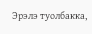Эрэлэ туолбакка,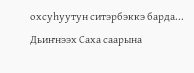охсуһуутун ситэрбэккэ барда...
Дьиҥнээх Саха саарына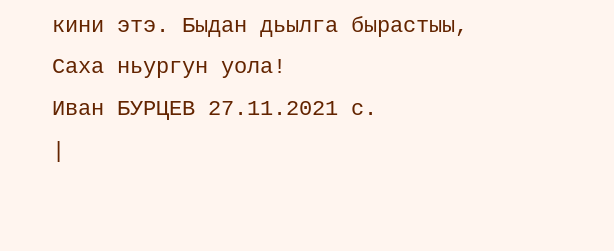кини этэ. Быдан дьылга бырастыы, Саха ньургун уола!
Иван БУРЦЕВ 27.11.2021 с.
|